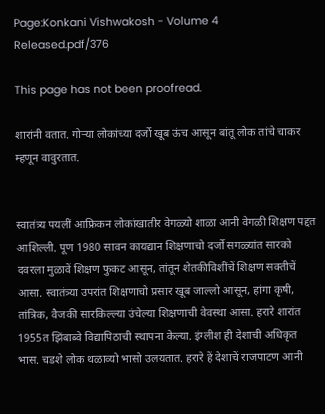Page:Konkani Vishwakosh - Volume 4 Released.pdf/376

This page has not been proofread.

शारांनी वतात. गोऱ्या लोकांच्या दर्जो खूब ऊंच आसून बांतू लोक तांचे चाकर म्हणून वावुरतात.


स्वातंत्र्य पयलीं आफ्रिकन लोकांखातीर वेगळ्यो शाळा आनी वेगळी शिक्षण पद्दत आशिल्ली. पूण 1980 सावन कायद्यान शिक्षणाचो दर्जो सगळ्यांत सारको दवरला मुळावें शिक्षण फुकट आसून, तांतून शेतकीविशींचें शिक्षण सक्तीचें आसा. स्वातंत्र्या उपरांत शिक्षणाचो प्रसार खूब जाल्लो आसून, हांगा कृषी, तांत्रिक, वैजकी सारकिल्ल्या उंचेल्या शिक्षणाची वेवस्था आसा. हरारे शारांत 1955त झिंबाब्वे विद्यापिठाची स्थापना केल्या. इंग्लीश ही देशाची अधिकृत भास. चडशे लोक थळाव्यो भासो उलयतात. हरारे हें देशाचें राजपाटण आनी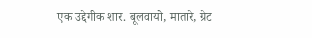एक उद्देगीक शार. बूलवायो, मातारे, ग्रेट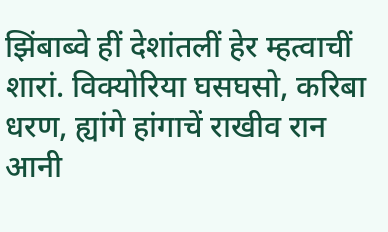झिंबाब्वे हीं देशांतलीं हेर म्हत्वाचीं शारां. विक्योरिया घसघसो, करिबा धरण, ह्यांगे हांगाचें राखीव रान आनी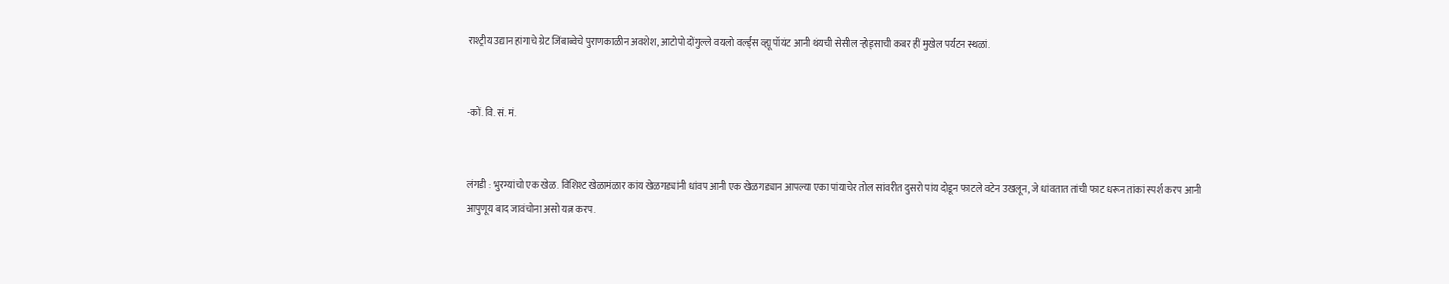राश्ट्रीय उद्यान हांगाचे ग्रेट जिंबाब्वेचे पुराणकाळीन अवशेश, आटोपो दोंगुल्ले वयलो वर्ल्ड्स व्ह्यू पॉयंट आनी थंयची सेसील ऱ्होड्साची कबर हीं मुखेल पर्यटन स्थळां.


-कों. वि. सं. मं.


लंगडी : भुरग्यांचो एक खेळ. विशिश्ट खेळामंळार कांय खेळगड्यांनी धांवप आनी एक खेळगड्यान आपल्या एका पांयाचेर तोल सांवरीत दुसरो पांय दोडून फाटले वटेन उखलून, जे धांवतात तांची फाट धरून तांकां स्पर्श करप आनी आपुणूय बाद जावंचोना असो यत्न करप.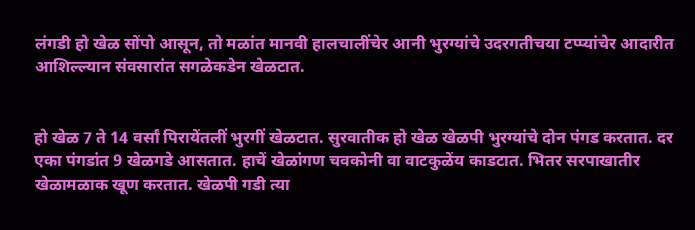लंगडी हो खेळ सोंपो आसून, तो मळांत मानवी हालचालींचेर आनी भुरग्यांचे उदरगतीचया टप्प्यांचेर आदारीत आशिल्ल्यान संवसारांत सगळेकडेन खेळटात.


हो खेळ 7 ते 14 वर्सां पिरायेंतलीं भुरगीं खेळटात. सुरवातीक हो खेळ खेळपी भुरग्यांचे दोन पंगड करतात. दर एका पंगडांत 9 खेळगडे आसतात. हाचें खेळांगण चवकोनी वा वाटकुळेंय काडटात. भितर सरपाखातीर खेळामळाक खूण करतात. खेळपी गडी त्या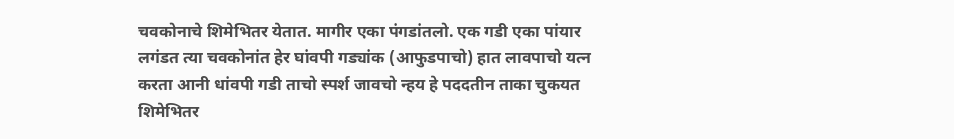चवकोनाचे शिमेभितर येतात. मागीर एका पंगडांतलो. एक गडी एका पांयार लगंडत त्या चवकोनांत हेर घांवपी गड्यांक (आफुडपाचो) हात लावपाचो यत्न करता आनी धांवपी गडी ताचो स्पर्श जावचो न्हय हे पददतीन ताका चुकयत शिमेभितर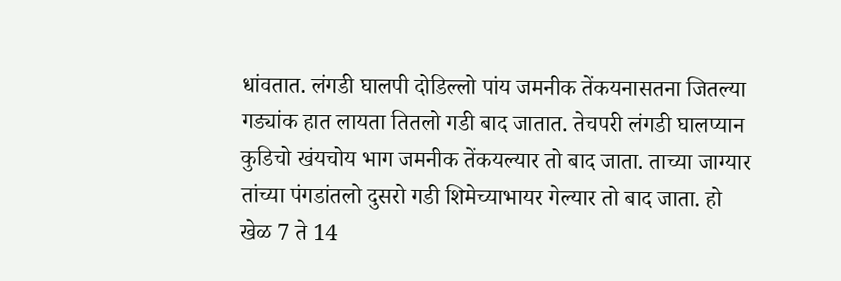धांवतात. लंगडी घालपी दोडिल्लो पांय जमनीक तेंकयनासतना जितल्या गड्यांक हात लायता तितलो गडी बाद जातात. तेचपरी लंगडी घालप्यान कुडिचो खंयचोय भाग जमनीक तेंकयल्यार तो बाद जाता. ताच्या जाग्यार तांच्या पंगडांतलो दुसरो गडी शिमेच्याभायर गेल्यार तो बाद जाता. हो खेळ 7 ते 14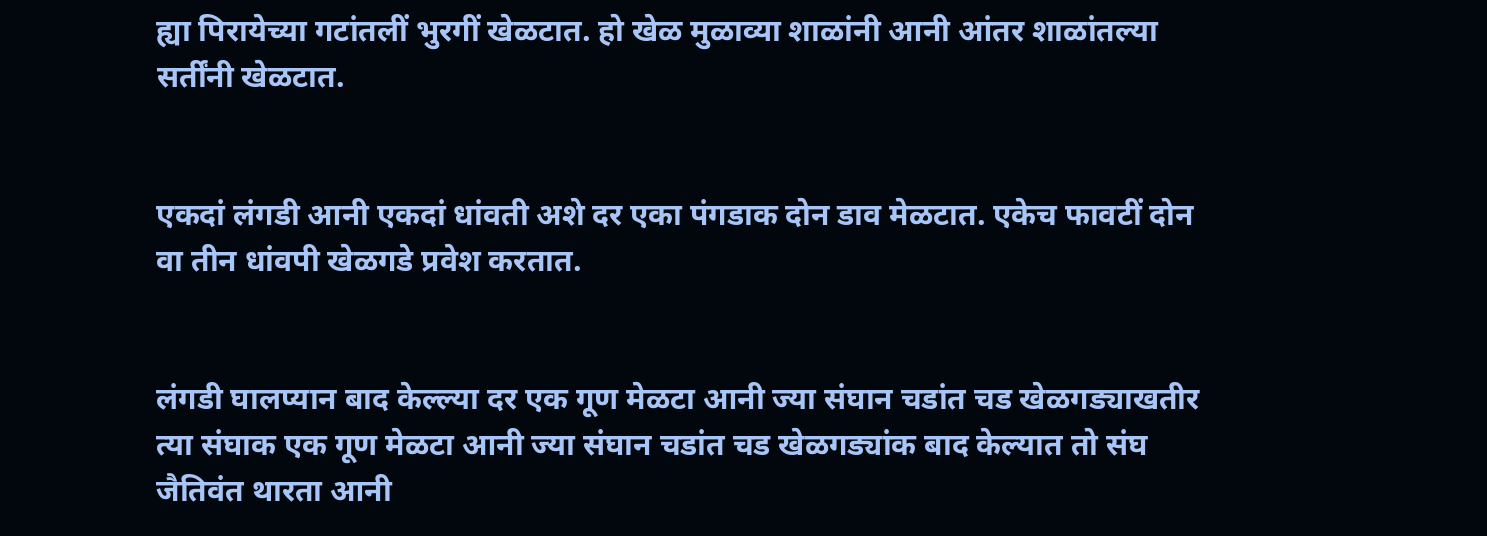ह्या पिरायेच्या गटांतलीं भुरगीं खेळटात. हो खेळ मुळाव्या शाळांनी आनी आंतर शाळांतल्या सर्तींनी खेळटात.


एकदां लंगडी आनी एकदां धांवती अशे दर एका पंगडाक दोन डाव मेळटात. एकेच फावटीं दोन वा तीन धांवपी खेळगडे प्रवेश करतात.


लंगडी घालप्यान बाद केल्ल्या दर एक गूण मेळटा आनी ज्या संघान चडांत चड खेळगड्याखतीर त्या संघाक एक गूण मेळटा आनी ज्या संघान चडांत चड खेळगड्यांक बाद केल्यात तो संघ जैतिवंत थारता आनी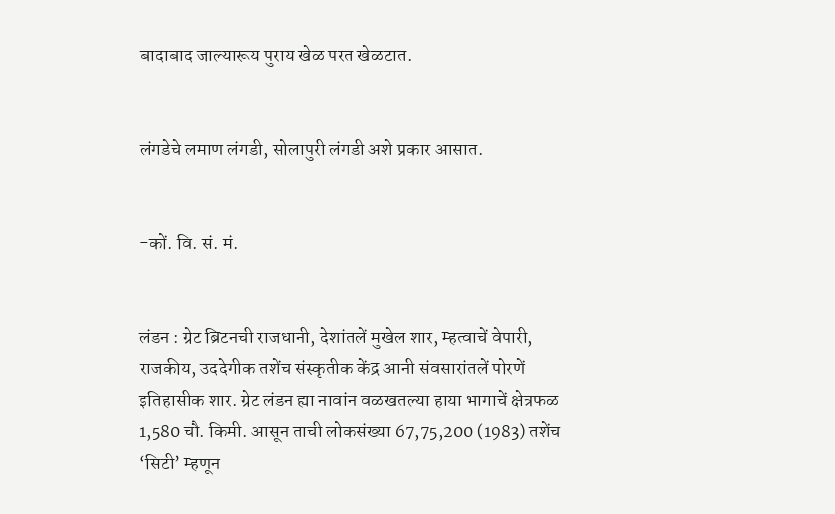बादाबाद जाल्यारूय पुराय खेळ परत खेळटात.


लंगडेचे लमाण लंगडी, सोलापुरी लंगडी अशे प्रकार आसात.


-कों. वि. सं. मं.


लंडन : ग्रेट ब्रिटनची राजधानी, देशांतलें मुखेल शार, म्हत्वाचें वेपारी, राजकीय, उददेगीक तशेंच संस्कृतीक केंद्र आनी संवसारांतलें पोरणें इतिहासीक शार. ग्रेट लंडन ह्या नावांन वळखतल्या हाया भागाचें क्षेत्रफळ 1,580 चौ. किमी. आसून ताची लोकसंख्या 67,75,200 (1983) तशेंच ‘सिटी’ म्हणून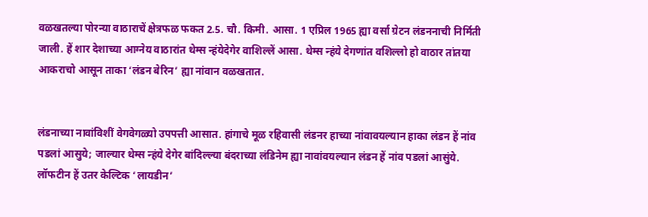वळखतल्या पोरन्या वाठाराचें क्षेत्रफळ फकत 2.5. चौ. किमी. आसा. 1 एप्रिल 1965 ह्या वर्सा ग्रेटन लंडननाची निर्मिती जाली. हें शार देशाच्या आग्नेय वाठारांत थेम्स न्हंयेदेगेर वाशिल्लें आसा. थेम्स न्हंये देगणांत वशिल्लो हो वाठार तांतया आकराचो आसून ताका ‘लंडन बेरिन’ ह्या नांवान वळखतात.


लंडनाच्या नावांविशीं वेगवेगळ्यो उपपत्ती आसात. हांगाचे मूळ रहिवासी लंडनर हाच्या नांवावयल्यान हाका लंडन हें नांव पडलां आसुये; जाल्यार थेम्स न्हंये देगेर बांदिल्ल्या बंदराच्या लंडिनेम ह्या नावांवयल्यान लंडन हें नांव पडलां आसुंये. लॉफटीन हें उतर केल्टिक ‘लायडीन’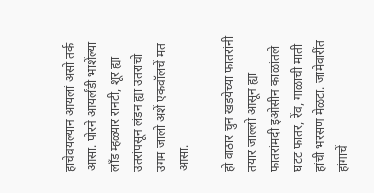हाचेवयल्यान आयलां असो तर्क आसा. पोरने आयर्लंडी भाशेंल्या लाँड म्हळ्यार रानटी, शूर ह्या उतरांपसून लंडन ह्या उतराचो उगम जालो अशें एकवॉलचें मत आसा.

हो वाठार चुन खडयेच्या फातरांनी तयार जाल्लो आसून ह्या फातरांमदी इओसीन काळांतले घटट फातर, रेंव, गाळाची माती हांची भरसण मेळटा. जामेवारींत हांगाचें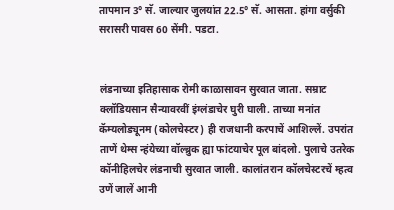तापमान 3° सॅ. जाल्यार जुलयांत 22.5° सॅ. आसता. हांगा वर्सुकी सरासरी पावस 60 सेंमी. पडटा.


लंडनाच्या इतिहासाक रोमी काळासावन सुरवात जाता. सम्राट क्लॉडियसान सैन्यावरवीं इंग्लंडाचेर घुरी घाली. ताच्या मनांत कॅम्यलोड्यूनम (कोलचेस्टर) ही राजधानी करपाचें आशिल्लें. उपरांत ताणें थेम्स न्हंयेच्या वॉल्ब्रुक ह्या फांटयाचेर पूल बांदलो. पुलाचे उतरेक कॉनीहिलचेर लंडनाची सुरवात जाली. कालांतरान कॉलचेस्टरचें म्हत्व उणें जालें आनी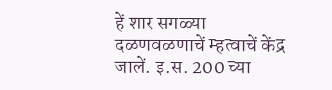हें शार सगळ्या दळणवळणाचें म्हत्वाचें केंद्र जालें. इ.स. 200 च्या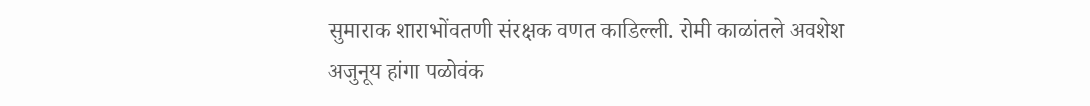सुमाराक शाराभोंवतणी संरक्षक वणत काडिल्ली. रोमी काळांतले अवशेश अजुनूय हांगा पळोवंक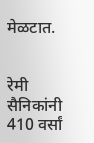मेळटात.


रेमी सैनिकांनी 410 वर्सां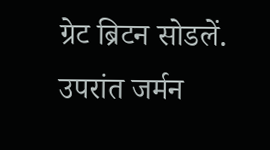ग्रेट ब्रिटन सोडलें. उपरांत जर्मन